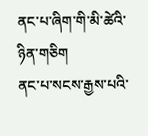ནང་པ་ཞིག་གི་མི་ཚེའི་ཉིན་གཅིག
ནང་པ་སངས་རྒྱས་པའི་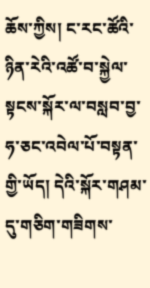ཆོས་ཀྱིས། ང་རང་ཚོའི་ཉིན་རེའི་འཚོ་བ་སྐྱེལ་སྟངས་སྐོར་ལ་བསླབ་བྱ་ཧ་ཅང་འབེལ་པོ་བསྟན་གྱི་ཡོད། དེའི་སྐོར་གཤམ་དུ་གཅིག་གཟིགས་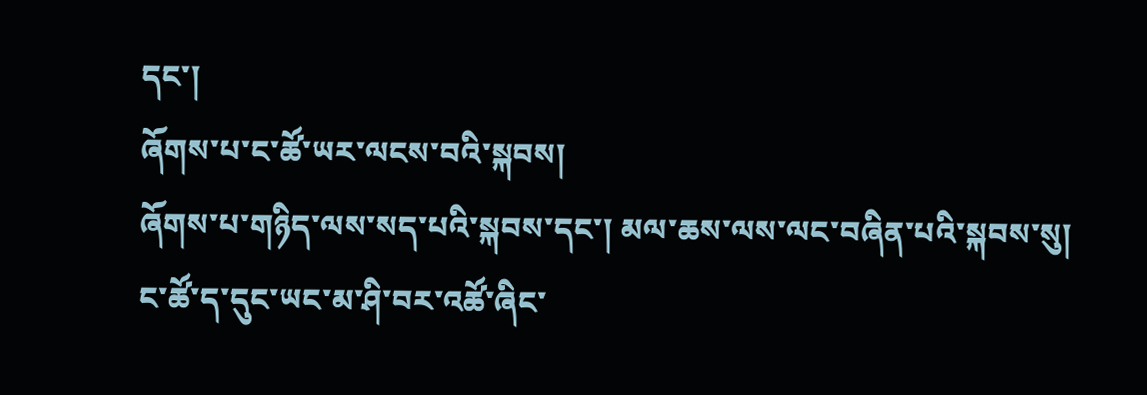དང་།
ཞོགས་པ་ང་ཚོ་ཡར་ལངས་བའི་སྐབས།
ཞོགས་པ་གཉིད་ལས་སད་པའི་སྐབས་དང་། མལ་ཆས་ལས་ལང་བཞིན་པའི་སྐབས་སུ། ང་ཚོ་ད་དུང་ཡང་མ་ཤི་བར་འཚོ་ཞིང་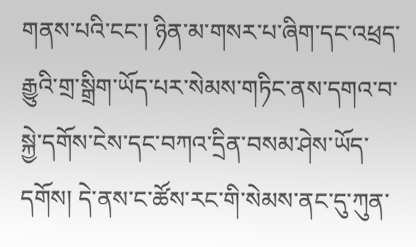གནས་པའི་ངང་། ཉིན་མ་གསར་པ་ཞིག་དང་འཕྲད་རྒྱུའི་གྲ་སྒྲིག་ཡོད་པར་སེམས་གཏིང་ནས་དགའ་བ་སྐྱེ་དགོས་ངེས་དང་བཀའ་དྲིན་བསམ་ཤེས་ཡོད་དགོས། དེ་ནས་ང་ཚོས་རང་གི་སེམས་ནང་དུ་ཀུན་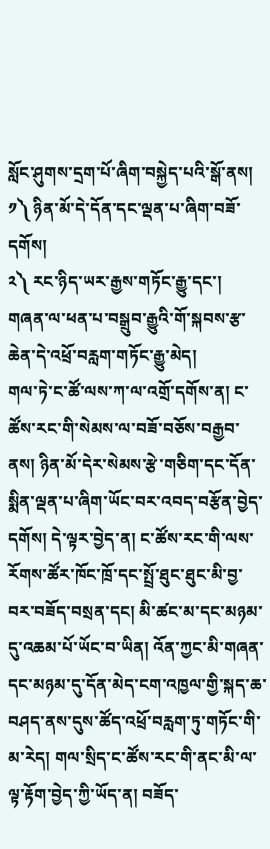སློང་ཤུགས་དྲག་པོ་ཞིག་བསྐྱེད་པའི་སྒོ་ནས།
༡༽ ཉིན་མོ་དེ་དོན་དང་ལྡན་པ་ཞིག་བཟོ་དགོས།
༢༽ རང་ཉིད་ཡར་རྒྱས་གཏོང་རྒྱུ་དང་། གཞན་ལ་ཕན་པ་བསྒྲུབ་རྒྱུའི་གོ་སྐབས་རྩ་ཆེན་དེ་འཕྲོ་བརླག་གཏོང་རྒྱུ་མེད།
གལ་ཏེ་ང་ཚོ་ལས་ཀ་ལ་འགྲོ་དགོས་ན། ང་ཚོས་རང་གི་སེམས་ལ་བཟོ་བཅོས་བརྒྱབ་ནས། ཉིན་མོ་དེར་སེམས་རྩེ་གཅིག་དང་དོན་སྨིན་ལྡན་པ་ཞིག་ཡོང་བར་འབད་བརྩོན་བྱེད་དགོས། དེ་ལྟར་བྱེད་ན། ང་ཚོས་རང་གི་ལས་རོགས་ཚོར་ཁོང་ཁྲོ་དང་སྤྲོ་ཐུང་ཐུང་མི་བྱ་བར་བཟོད་བསྲན་དང། མི་ཚང་མ་དང་མཉམ་དུ་འཆམ་པོ་ཡོང་བ་ཡིན། འོན་ཀྱང་མི་གཞན་དང་མཉམ་དུ་དོན་མེད་ངག་འཁྱལ་གྱི་སྐད་ཆ་བཤད་ནས་དུས་ཚོད་འཕྲོ་བརླག་ཏུ་གཏོང་གི་མ་རེད། གལ་སྲིད་ང་ཚོས་རང་གི་ནང་མི་ལ་ལྟ་རྟོག་བྱེད་ཀྱི་ཡོད་ན། བཟོད་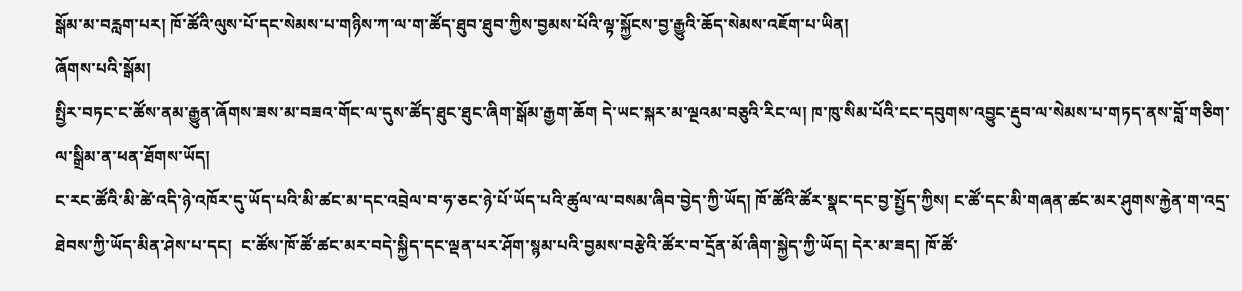སྒོམ་མ་བརླག་པར། ཁོ་ཚོའི་ལུས་པོ་དང་སེམས་པ་གཉིས་ཀ་ལ་ག་ཚོད་ཐུབ་ཐུབ་ཀྱིས་བྱམས་པོའི་ལྟ་སྐྱོངས་བྱ་རྒྱུའི་ཆོད་སེམས་འཇོག་པ་ཡིན།
ཞོགས་པའི་སྒོམ།
སྤྱིར་བཏང་ང་ཚོས་ནམ་རྒྱུན་ཞོགས་ཟས་མ་བཟའ་གོང་ལ་དུས་ཚོད་ཐུང་ཐུང་ཞིག་སྒོམ་རྒྱག་ཆོག དེ་ཡང་སྐར་མ་ལྔའམ་བཅུའི་རིང་ལ། ཁ་ཁུ་སིམ་པོའི་ངང་དབུགས་འབྱུང་རྡུབ་ལ་སེམས་པ་གཏད་ནས་བློ་གཅིག་ལ་སྒྲིམ་ན་ཕན་ཐོགས་ཡོད།
ང་རང་ཚོའི་མི་ཚེ་འདི་ཉེ་འཁོར་དུ་ཡོད་པའི་མི་ཚང་མ་དང་འབྲེལ་བ་ཧ་ཅང་ཉེ་པོ་ཡོད་པའི་ཚུལ་ལ་བསམ་ཞིབ་བྱེད་ཀྱི་ཡོད། ཁོ་ཚོའི་ཚོར་སྣང་དང་བྱ་སྤྱོད་ཀྱིས། ང་ཚོ་དང་མི་གཞན་ཚང་མར་ཤུགས་རྐྱེན་ག་འདྲ་ཐེབས་ཀྱི་ཡོད་མིན་ཤེས་པ་དང།  ང་ཚོས་ཁོ་ཚོ་ཚང་མར་བདེ་སྐྱིད་དང་ལྡན་པར་ཤོག་སྙམ་པའི་བྱམས་བརྩེའི་ཚོར་བ་དྲོན་མོ་ཞིག་སྐྱེད་ཀྱི་ཡོད། དེར་མ་ཟད། ཁོ་ཚོ་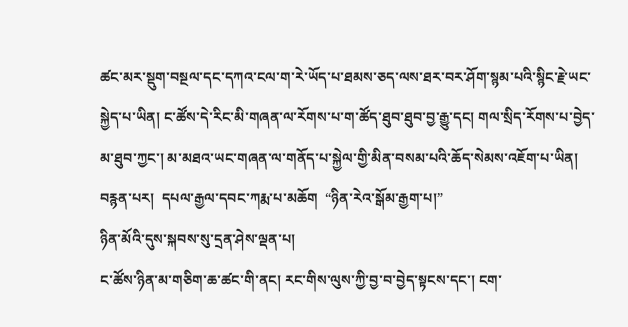ཚང་མར་སྡུག་བསྔལ་དང་དཀའ་ངལ་ག་རེ་ཡོད་པ་ཐམས་ཅད་ལས་ཐར་བར་ཤོག་སྙམ་པའི་སྙིང་རྗེ་ཡང་སྐྱེད་པ་ཡིན། ང་ཚོས་དེ་རིང་མི་གཞན་ལ་རོགས་པ་ག་ཚོད་ཐུབ་ཐུབ་བྱ་རྒྱུ་དང། གལ་སྲིད་རོགས་པ་བྱེད་མ་ཐུབ་ཀྱང་། མ་མཐའ་ཡང་གཞན་ལ་གནོད་པ་སྐྱེལ་གྱི་མིན་བསམ་པའི་ཆོད་སེམས་འཇོག་པ་ཡིན།
བརྙན་པར།  དཔལ་རྒྱལ་དབང་ཀརྨ་པ་མཆོག  “ཉིན་རེའ་སྒོམ་རྒྱག་པ།”
ཉིན་མོའི་དུས་སྐབས་སུ་དྲན་ཤེས་ལྡན་པ།
ང་ཚོས་ཉིན་མ་གཅིག་ཆ་ཚང་གི་ནང། རང་གིས་ལུས་ཀྱི་བྱ་བ་བྱེད་སྟངས་དང་། ངག་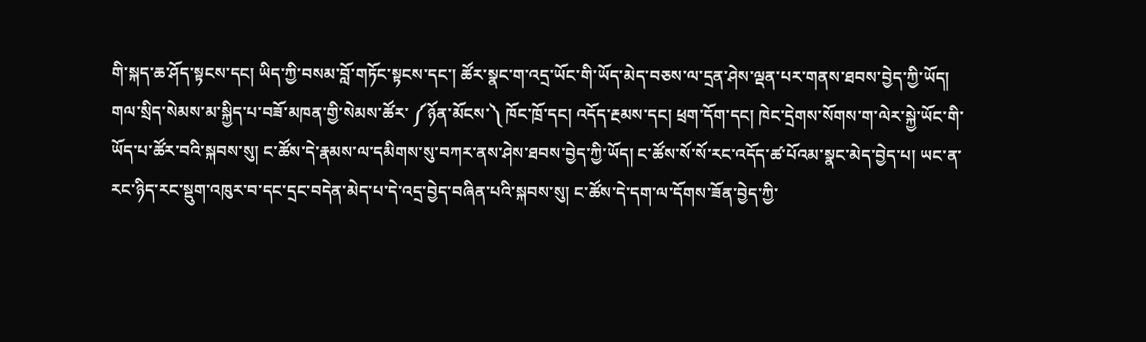གི་སྐད་ཆ་ཤོད་སྟངས་དང། ཡིད་ཀྱི་བསམ་བློ་གཏོང་སྟངས་དང་། ཚོར་སྣང་ག་འདྲ་ཡོང་གི་ཡོད་མེད་བཅས་ལ་དྲན་ཤེས་ལྡན་པར་གནས་ཐབས་བྱེད་ཀྱི་ཡོད། གལ་སྲིད་སེམས་མ་སྐྱིད་པ་བཟོ་མཁན་གྱི་སེམས་ཚོར་ ༼ཉོན་མོངས་༽ ཁོང་ཁྲོ་དང། འདོད་རྔམས་དང། ཕྲག་དོག་དང། ཁེང་དྲེགས་སོགས་ག་ལེར་སྐྱེ་ཡོང་གི་ཡོད་པ་ཚོར་བའི་སྐབས་སུ། ང་ཚོས་དེ་རྣམས་ལ་དམིགས་སུ་བཀར་ནས་ཤེས་ཐབས་བྱེད་ཀྱི་ཡོད། ང་ཚོས་སོ་སོ་རང་འདོད་ཚ་པོའམ་སྣང་མེད་བྱེད་པ། ཡང་ན་རང་ཉིད་རང་སྡུག་འཁུར་བ་དང་དྲང་བདེན་མེད་པ་དེ་འདྲ་བྱེད་བཞིན་པའི་སྐབས་སུ། ང་ཚོས་དེ་དག་ལ་དོགས་ཟོན་བྱེད་ཀྱི་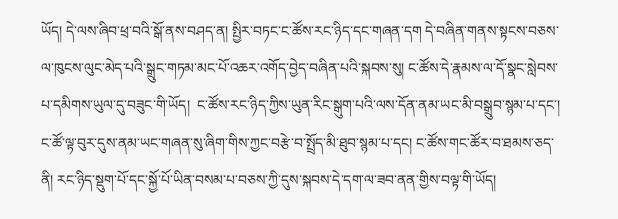ཡོད། དེ་ལས་ཞིབ་ཕྲ་བའི་སྒོ་ནས་བཤད་ན། སྤྱིར་བཏང་ང་ཚོས་རང་ཉིད་དང་གཞན་དག དེ་བཞིན་གནས་སྟངས་བཅས་ལ་ཁུངས་ལུང་མེད་པའི་སྒྲུང་གཏམ་མང་པོ་འཆར་འགོད་བྱེད་བཞིན་པའི་སྐབས་སུ། ང་ཚོས་དེ་རྣམས་ལ་དོ་སྣང་སླེབས་པ་དམིགས་ཡུལ་དུ་བཟུང་གི་ཡོད།  ང་ཚོས་རང་ཉིད་ཀྱིས་ཡུན་རིང་སྒུག་པའི་ལས་དོན་ནམ་ཡང་མི་བསྒྲུབ་སྙམ་པ་དང་། ང་ཚོ་ལྟ་བུར་དུས་ནམ་ཡང་གཞན་སུ་ཞིག་གིས་ཀྱང་བརྩེ་བ་སྤྲོད་མི་ཐུབ་སྙམ་པ་དང། ང་ཚོས་གང་ཚོར་བ་ཐམས་ཅད་ནི། རང་ཉིད་སྡུག་པོ་དང་སྐྱོ་པོ་ཡིན་བསམ་པ་བཅས་ཀྱི་དུས་སྐབས་དེ་དག་ལ་ཟབ་ནན་གྱིས་བལྟ་གི་ཡོད།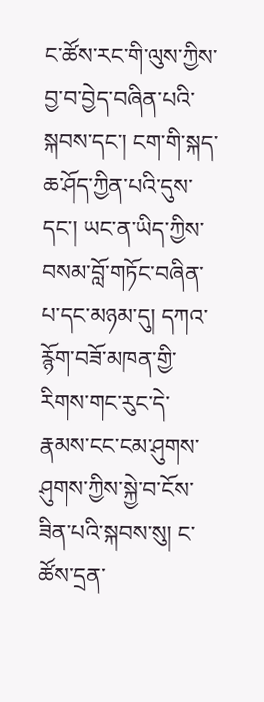ང་ཚོས་རང་གི་ལུས་ཀྱིས་བྱ་བ་བྱེད་བཞིན་པའི་སྐབས་དང་། ངག་གི་སྐད་ཆ་ཤོད་ཀྱིན་པའི་དུས་དང་། ཡང་ན་ཡིད་ཀྱིས་བསམ་བློ་གཏོང་བཞིན་པ་དང་མཉམ་དུ། དཀའ་རྙོག་བཟོ་མཁན་གྱི་རིགས་གང་རུང་དེ་རྣམས་ངང་ངམ་ཤུགས་ཤུགས་ཀྱིས་སྐྱེ་བ་ངོས་ཟིན་པའི་སྐབས་སུ། ང་ཚོས་དྲན་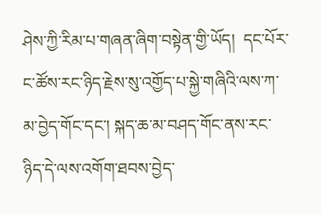ཤེས་ཀྱི་རིམ་པ་གཞན་ཞིག་བསྟེན་གྱི་ཡོད།  དང་པོར་ང་ཚོས་རང་ཉིད་རྗེས་སུ་འགྱོད་པ་སྐྱེ་གཞིའི་ལས་ཀ་མ་བྱེད་གོང་དང་། སྐད་ཆ་མ་བཤད་གོང་ནས་རང་ཉིད་དེ་ལས་འགོག་ཐབས་བྱེད་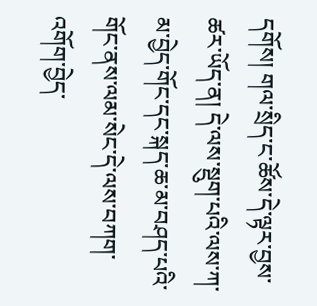དགོས། གལ་སྲིད་ང་ཚོས་དེ་ལྟར་བྱས་ཚར་ཡོད་ན། དེ་ལས་སྡུག་པའི་ལས་ཀ་མ་བྱེད་གོང་དང་སྐད་ཆ་མ་བཤད་པའི་གོང་ནས་ལམ་སེང་དེ་ལས་བཀག་འགོག་བྱེད་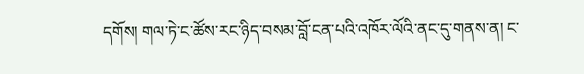དགོས། གལ་ཏེ་ང་ཚོས་རང་ཉིད་བསམ་བློ་ངན་པའི་འཁོར་ལོའི་ནང་དུ་གནས་ན། ང་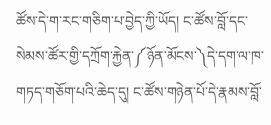ཚོས་དེ་ག་རང་གཅིག་པ་བྱེད་ཀྱི་ཡོད། ང་ཚོས་བློ་དང་སེམས་ཚོར་གྱི་དཀྲོག་རྐྱེན་༼ཉོན་མོངས་༽དེ་དག་ལ་ཁ་གཏད་གཅོག་པའི་ཆེད་དུ། ང་ཚོས་གཉེན་པོ་དེ་རྣམས་བློ་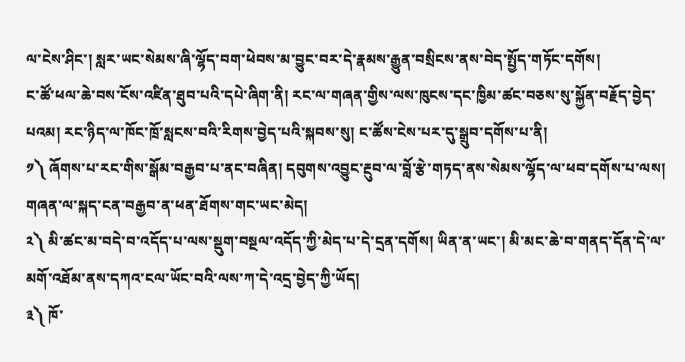ལ་ངེས་ཤིང་། སླར་ཡང་སེམས་ཞི་ལྷོད་བག་ཕེབས་མ་བྱུང་བར་དེ་རྣམས་རྒྱུན་བསྲིངས་ནས་བེད་སྤྱོད་གཏོང་དགོས།
ང་ཚོ་ཕལ་ཆེ་བས་ངོས་འཛིན་ཐུབ་པའི་དཔེ་ཞིག་ནི། རང་ལ་གཞན་གྱིས་ལས་ཁུངས་དང་ཁྱིམ་ཚང་བཅས་སུ་སྐྱོན་བརྗོད་བྱེད་པའམ། རང་ཉིད་ལ་ཁོང་ཁྲོ་སླངས་བའི་རིགས་བྱེད་པའི་སྐབས་སུ། ང་ཚོས་ངེས་པར་དུ་སྒྲུབ་དགོས་པ་ནི།
༡༽ ཞོགས་པ་རང་གིས་སྒོམ་བརྒྱབ་པ་ནང་བཞིན། དབུགས་འབྱུང་རྔུབ་ལ་བློ་རྩེ་གཏད་ནས་སེམས་ལྷོད་ལ་ཕབ་དགོས་པ་ལས། གཞན་ལ་སྐད་ངན་བརྒྱབ་ན་ཕན་ཐོགས་གང་ཡང་མེད།
༢༽ མི་ཚང་མ་བདེ་བ་འདོད་པ་ལས་སྡུག་བསྔལ་འདོད་ཀྱི་མེད་པ་དེ་དྲན་དགོས། ཡིན་ན་ཡང་། མི་མང་ཆེ་བ་གནད་དོན་དེ་ལ་མགོ་འཐོམ་ནས་དཀའ་ངལ་ཡོང་བའི་ལས་ཀ་དེ་འདྲ་བྱེད་ཀྱི་ཡོད།
༣༽ ཁོ་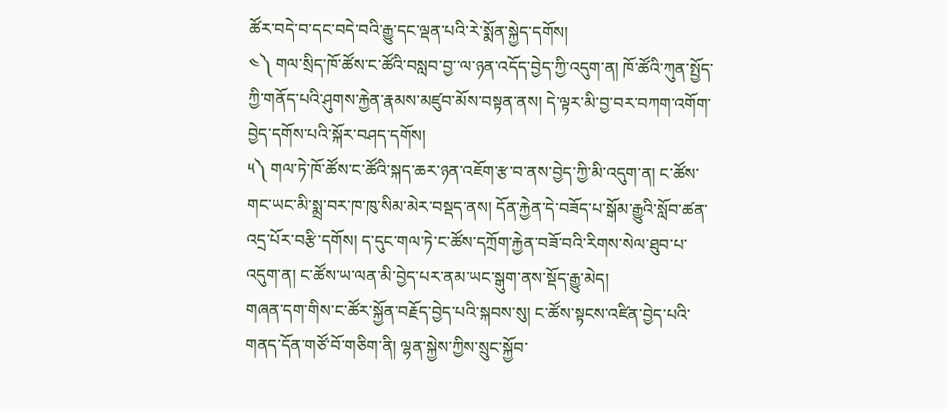ཚོར་བདེ་བ་དང་བདེ་བའི་རྒྱུ་དང་ལྡན་པའི་རེ་སྨོན་སྐྱེད་དགོས།
༤༽ གལ་སྲིད་ཁོ་ཚོས་ང་ཚོའི་བསླབ་བྱ་་ལ་ཉན་འདོད་བྱེད་ཀྱི་འདུག་ན། ཁོ་ཚོའི་ཀུན་སྤྱོད་ཀྱི་གནོད་པའི་ཤུགས་རྐྱེན་རྣམས་མཛུབ་མོས་བསྟན་ནས། དེ་ལྟར་མི་བྱ་བར་བཀག་འགོག་བྱེད་དགོས་པའི་སྐོར་བཤད་དགོས།
༥༽ གལ་ཏེ་ཁོ་ཚོས་ང་ཚོའི་སྐད་ཆར་ཉན་འཇོག་རྩ་བ་ནས་བྱེད་ཀྱི་མི་འདུག་ན། ང་ཚོས་གང་ཡང་མི་སྨྲ་བར་ཁ་ཁུ་སིམ་མེར་བསྡད་ནས། དོན་རྐྱེན་དེ་བཟོད་པ་སྒོམ་རྒྱུའི་སློབ་ཚན་འདྲ་པོར་བརྩི་དགོས། ད་དུང་གལ་ཏེ་ང་ཚོས་དཀྲོག་རྐྱེན་བཟོ་བའི་རིགས་སེལ་ཐུབ་པ་འདུག་ན། ང་ཚོས་ཡ་ལན་མི་བྱེད་པར་ནམ་ཡང་སྒུག་ནས་སྡོད་རྒྱུ་མེད།
གཞན་དག་གིས་ང་ཚོར་སྐྱོན་བརྗོད་བྱེད་པའི་སྐབས་སུ། ང་ཚོས་སྟངས་འཛིན་བྱེད་པའི་གནད་དོན་གཙོ་བོ་གཅིག་ནི། ལྷན་སྐྱེས་ཀྱིས་སྲུང་སྐྱོབ་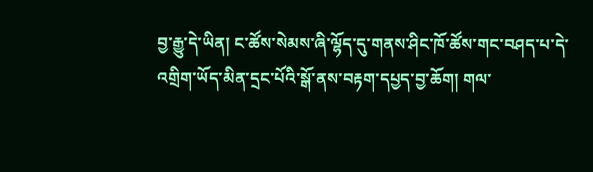བྱ་རྒྱུ་དེ་ཡིན། ང་ཚོས་སེམས་ཞི་ལྷོད་དུ་གནས་ཤིང་ཁོ་ཚོས་གང་བཤད་པ་དེ་འགྲིག་ཡོད་མིན་དྲང་པོའི་སྒོ་ནས་བརྟག་དཔྱད་བྱ་ཆོག། གལ་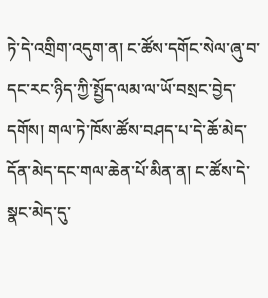ཏེ་དེ་འགྲིག་འདུག་ན། ང་ཚོས་དགོང་སེལ་ཞུ་བ་དང་རང་ཉིད་ཀྱི་སྤྱོད་ལམ་ལ་ཡོ་བསྲང་བྱེད་དགོས། གལ་ཏེ་ཁོས་ཚོས་བཤད་པ་དེ་ཆོ་མེད་དོན་མེད་དང་གལ་ཆེན་པོ་མིན་ན། ང་ཚོས་དེ་སྣང་མེད་དུ་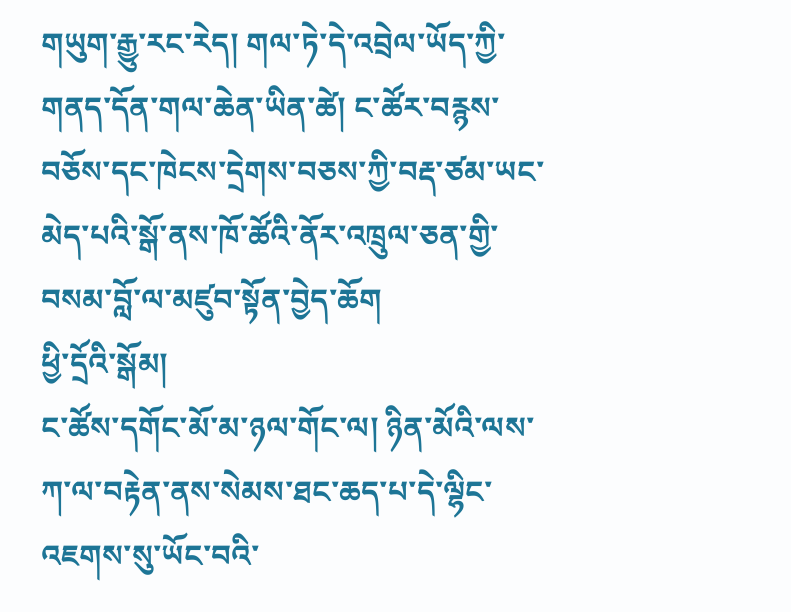གཡུག་རྒྱུ་རང་རེད། གལ་ཏེ་དེ་འབྲེལ་ཡོད་ཀྱི་གནད་དོན་གལ་ཆེན་ཡིན་ཚེ། ང་ཚོར་བརྙས་བཅོས་དང་ཁེངས་དྲེགས་བཅས་ཀྱི་བརྡ་ཙམ་ཡང་མེད་པའི་སྒོ་ནས་ཁོ་ཚོའི་ནོར་འཁྲུལ་ཅན་གྱི་བསམ་བློ་ལ་མཛུབ་སྟོན་བྱེད་ཆོག
ཕྱི་དྲོའི་སྒོམ།
ང་ཚོས་དགོང་མོ་མ་ཉལ་གོང་ལ། ཉིན་མོའི་ལས་ཀ་ལ་བརྟེན་ནས་སེམས་ཐང་ཆད་པ་དེ་ལྷིང་འཇགས་སུ་ཡོང་བའི་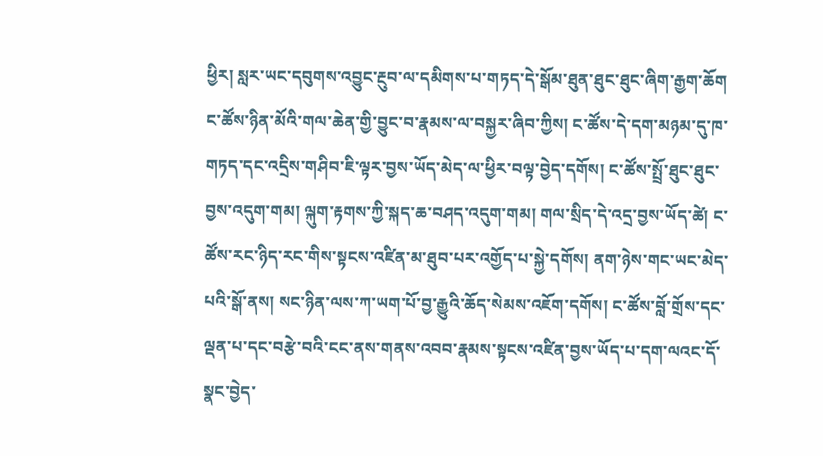ཕྱིར། སླར་ཡང་དབུགས་འབྱུང་རྔུབ་ལ་དམིགས་པ་གཏད་དེ་སྒོམ་ཐུན་ཐུང་ཐུང་ཞིག་རྒྱག་ཆོག ང་ཚོས་ཉིན་མོའི་གལ་ཆེན་གྱི་བྱུང་བ་རྣམས་ལ་བསྐྱར་ཞིབ་ཀྱིས། ང་ཚོས་དེ་དག་མཉམ་དུ་ཁ་གཏད་དང་འདྲིས་གཤིབ་ཇི་ལྟར་བྱས་ཡོད་མེད་ལ་ཕྱིར་བལྟ་བྱེད་དགོས། ང་ཚོས་སྤྲོ་ཐུང་ཐུང་བྱས་འདུག་གམ། ལྐུག་རྟགས་ཀྱི་སྐད་ཆ་བཤད་འདུག་གམ། གལ་སྲིད་དེ་འདྲ་བྱས་ཡོད་ཚེ། ང་ཚོས་རང་ཉིད་རང་གིས་སྟངས་འཛིན་མ་ཐུབ་པར་འགྱོད་པ་སྐྱེ་དགོས། ནག་ཉེས་གང་ཡང་མེད་པའི་སྒོ་ནས། སང་ཉིན་ལས་ཀ་ཡག་པོ་བྱ་རྒྱུའི་ཆོད་སེམས་འཇོག་དགོས། ང་ཚོས་བློ་གྲོས་དང་ལྡན་པ་དང་བརྩེ་བའི་ངང་ནས་གནས་འབབ་རྣམས་སྟངས་འཛིན་བྱས་ཡོད་པ་དག་ལའང་དོ་སྣང་བྱེད་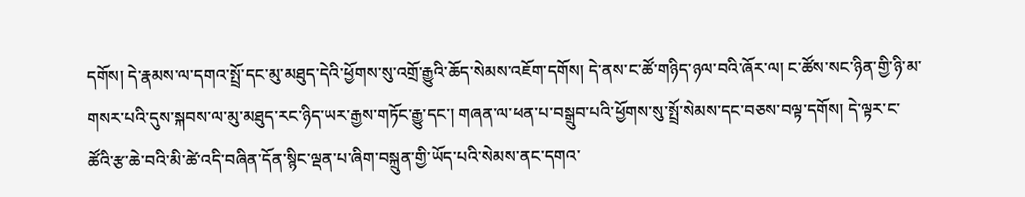དགོས། དེ་རྣམས་ལ་དགའ་སྤྲོ་དང་མུ་མཐུད་དེའི་ཕྱོགས་སུ་འགྲོ་རྒྱུའི་ཆོད་སེམས་འཇོག་དགོས། དེ་ནས་ང་ཚོ་གཉིད་ཉལ་བའི་ཞོར་ལ། ང་ཚོས་སང་ཉིན་གྱི་ཉི་མ་གསར་པའི་དུས་སྐབས་ལ་མུ་མཐུད་རང་ཉིད་ཡར་རྒྱས་གཏོང་རྒྱུ་དང་། གཞན་ལ་ཕན་པ་བསྒྲུབ་པའི་ཕྱོགས་སུ་སྤྲོ་སེམས་དང་བཅས་བལྟ་དགོས། དེ་ལྟར་ང་ཚོའི་རྩ་ཆེ་བའི་མི་ཚེ་འདི་བཞིན་དོན་སྙིང་ལྡན་པ་ཞིག་བསྐྲུན་གྱི་ཡོད་པའི་སེམས་ནང་དགའ་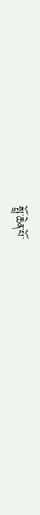སྤྲོ་ཆེན་པོ་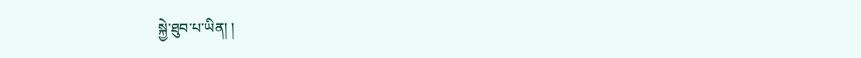སྐྱེ་ཐུབ་པ་ཡིན། །